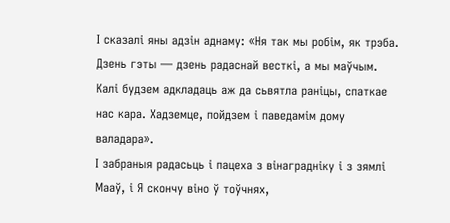І сказалі яны адзін аднаму: «Ня так мы робім, як трэба. Дзень гэты — дзень радаснай весткі, а мы маўчым. Калі будзем адкладаць аж да сьвятла раніцы, спаткае нас кара. Хадземце, пойдзем і паведамім дому валадара».
І забраныя радасьць і пацеха з вінаградніку і з зямлі Мааў, і Я скончу віно ў тоўчнях,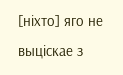[ніхто] яго не выціскае з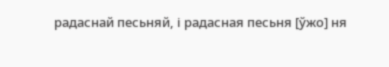радаснай песьняй, і радасная песьня [ўжо] ня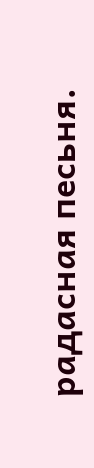радасная песьня.